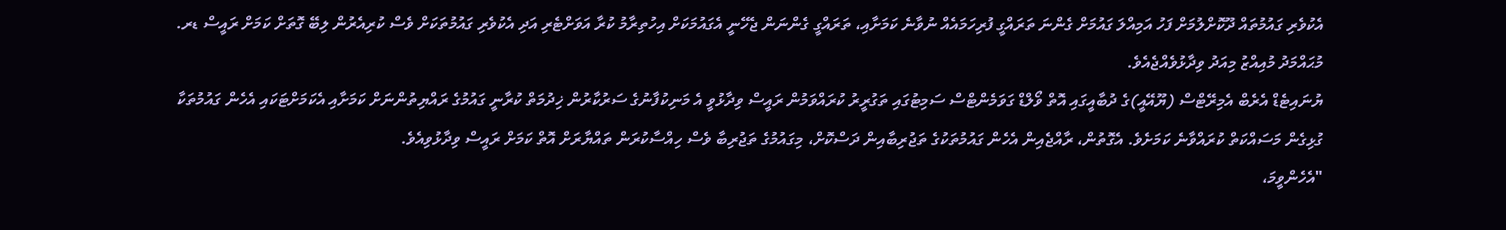އެކުވެރި ގައުމުތައް ދޫކޮށްލުމަށް ފަހު އަމިއްލަ ގައުމަށް ގެންނަ ތަރައްގީ ފުރިހަމައެއް ނުވާނެ ކަމަށާއި، ތަރައްގީ ގެންނަން ޖެހޭނީ އެގައުމަކަށް އިހުތިރާމު ކުރާ އަވަށްޓެރި އަދި އެކުވެރި ގައުމުތަކަށް ވެސް ކުރިއެރުން ލިބޭ ގޮތަށް ކަމަށް ރައީސް ޑރ. މުޙައްމަދު މުއިއްޒު މިއަދު ވިދާޅުވެއްޖެއެވެ.
ޔުނައިޓެޑް އެރެބް އެމިރޭޓްސް (ޔޫއޭއީ)ގެ ދުބާއީގައި އޮތް ވޯލްޑް ގަވަމެންޓްސް ސަމިޓުގައި ތަގުރީރު ކުރައްވަމުން ރައީސް ވިދާޅުވީ އެ މަނިކުފާނުގެ ސަރުކާރުން ޚިދުމަތް ކުރާނީ ގައުމުގެ ރައްޔިތުންނަށް ކަމަށާއި އެކަމަށްޓަކައި އެހެން ގައުމުތަކާ ގުޅިގެން މަސައްކަތް ކުރައްވާނެ ކަމަށެވެ. އެގޮތުން، ރާއްޖެއިން އެހެން ގައުމުތަކުގެ ތަޖުރިބާއިން ދަސްކޮށް، މިގައުމުގެ ތަޖުރިބާ ވެސް ހިއްސާކުރަން ތައްޔާރަށް އޮތް ކަމަށް ރައީސް ވިދާޅުވިއެވެ.
"އެހެންވީމަ،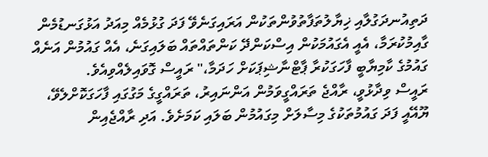ދަތިއުނދަގުލާއި ޚިޔާލުތަފާތުވުންތަކުން އަރައިގަނެވޭ ފަދަ ގުޅުމެއް މިއަދު އަޅުގަނޑުމެން ގާއިމުކުރަމާ، އެއީ އެގައުމަކުން އިސްކަންދޭ ކަންތައްތައް ބަލައިގަނެ، އެއް ގައުމުން އަނެއް ގައުމުގެ ކާމިޔާބީ ފާހަގަކުރާ ޕާޓްނާޝިޕަކަށް ހަދަމާ،" ރައީސް ގޮވައިލެއްވިއެވެ.
ރައީސް ވިދާޅުވީ، ރާއްޖެ ތަރައްގީވަމުން އަންނައިރު، ތަރައްގީގެ މަގުގައި ފާހަގަކޮށްލެވޭ، ޔޫއޭއީ ފަދަ ގައުމުތަކުގެ މިސާލަށް މިގައުމުން ބަލައި ކަމަށެވެ. އަދި ރާއްޖެއިން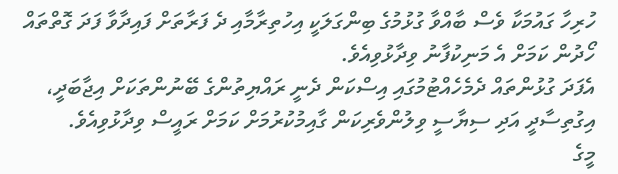ހުރިހާ ގައުމަކާ ވެސް ބާއްވާ ގުޅުމުގެ ބިންގަލަކީ އިހުތިރާމާއި ދެ ފަރާތަށް ފައިދާވާ ފަދަ ގޮތްތައް ހޯދުން ކަމަށް އެ މަނިކުފާނު ވިދާޅުވިއެވެ.
އެފަދަ ގުޅުންތައް ދެމެހެއްޓުމުގައި އިސްކަން ދެނީ ރައްޔިތުންގެ ބޭނުންތަކަށް އިޖާބަދީ، އިގުތިސާދީ އަދި ސިޔާސީ ވިލުންވެރިކަން ގާއިމުކުރުމަށް ކަމަށް ރައީސް ވިދާޅުވިއެވެ.
މީގެ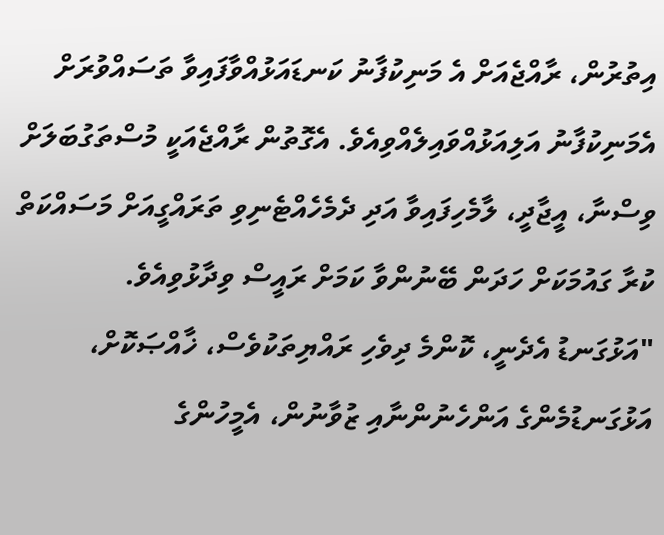އިތުރުން، ރާއްޖެއަށް އެ މަނިކުފާނު ކަނޑައަޅުއްވާފައިވާ ތަސައްވުރަށް އެމަނިކުފާނު އަލިއަޅުއްވައިލެއްވިއެވެ. އެގޮތުން ރާއްޖެއަކީ މުސްތަގުބަލަށް ވިސްނާ، އީޖާދީ، ލާމެހިފައިވާ އަދި ދެމެހެއްޓެނިވި ތަރައްގީއަށް މަސައްކަތް ކުރާ ގައުމަކަށް ހަދަން ބޭނުންވާ ކަމަށް ރައީސް ވިދާޅުވިއެވެ.
"އަޅުގަނޑު އެދެނީ، ކޮންމެ ދިވެހި ރައްޔިތަކުވެސް، ޚާއްޞަކޮށް، އަޅުގަނޑުމެންގެ އަންހެނުންނާއި ޒުވާނުން، އެމީހުންގެ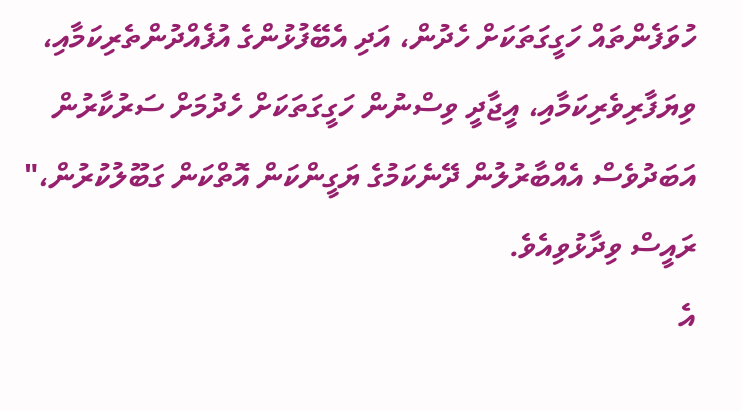ހުވަފެންތައް ހަގީގަތަކަށް ހެދުން، އަދި އެބޭފުޅުންގެ އުފެއްދުންތެރިކަމާއި، ވިޔަފާރިވެރިކަމާއި، އީޖާދީ ވިސްނުން ހަގީގަތަކަށް ހެދުމަށް ސަރުކާރުން އަބަދުވެސް އެއްބާރުލުން ދޭނެކަމުގެ ޔަގީންކަން އޮތްކަން ގަބޫލުކުރުން،" ރައީސް ވިދާޅުވިއެވެ.
އެ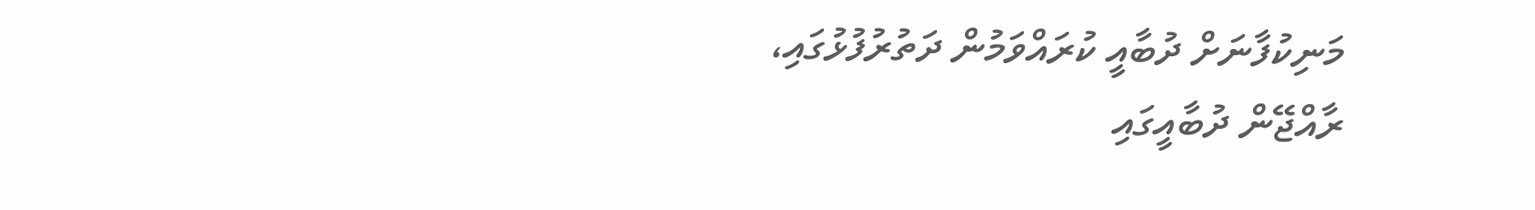މަނިކުފާނަށް ދުބާއީ ކުރައްވަމުން ދަތުރުފުޅުގައި، ރާއްޖޭން ދުބާއީގައި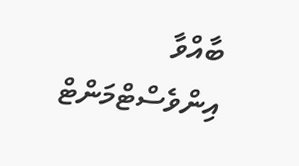ބާއްވާ އިންވެސްޓްމަންޓް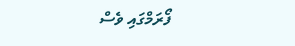ފޯރަމްގައި ވެސް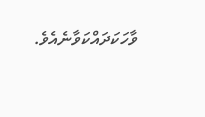ވާހަކަދައްކަވާނެއެވެ.